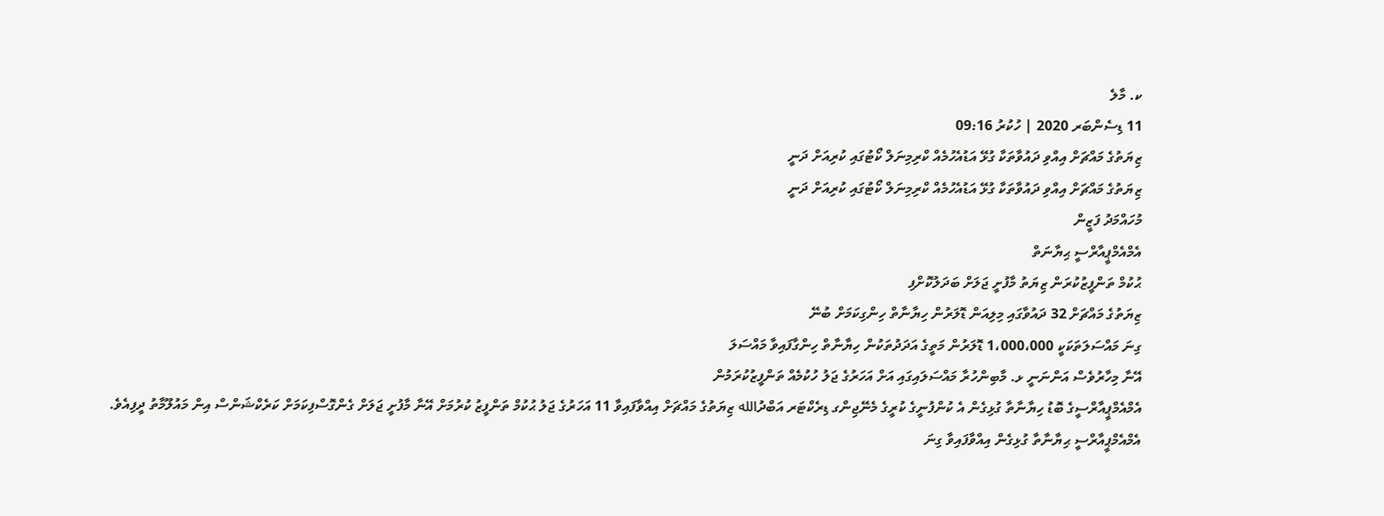ކ. މާލެ
11 ޑިސެންބަރ 2020 | ހުކުރު 09:16
ޒިޔަތުގެ މައްޗަށް އިއްވި ދައުވާތަކާ ގުޅޭ އަޑުއެހުމެއް ކްރިމިނަލް ކޯޓުގައި ކުރިއަށް ދަނީ
ޒިޔަތުގެ މައްޗަށް އިއްވި ދައުވާތަކާ ގުޅޭ އަޑުއެހުމެއް ކްރިމިނަލް ކޯޓުގައި ކުރިއަށް ދަނީ
މުހައްމަދު ފަޒީން
އެމްއެމްޕީއާރްސީ ޙިޔާނަތް
ޙުކުމް ތަންފީޒުކުރަން ޒިޔަތު މާފުށީ ޖަލަށް ބަދަލުކޮށްފި
ޒިޔަތުގެ މައްޗަށް 32 ދައުވާގައި މިލިއަން ޑޮލަރުން ހިޔާނާތް ހިންގިކަމަށް ބުނޭ
ގިނަ މައްސަލަތަކަކީ 1،000،000 ޑޮލަރުން މަތީގެ އަދަދުތަކުން ހިޔާނާތް ހިންގާފައިވާ މައްސަލަ
އޭނާ މިހާރުވެސް އަންނަނީ ޅ. މާބިންހުރާ މައްސަލައިގައި އަށް އަހަރުގެ ޖަލު ހުކުމެއް ތަންފީޒުކުރަމުން
އެމްއެމްޕީއާރްސީގެ ބޮޑު ހިޔާނާތާ ގުޅިގެން އެ ކުންފުނީގެ ކުރީގެ މެނޭޖިންގ ޑިރެކްޓަރ އަބްދުالله ޒިޔަތުގެ މައްޗަށް އިއްވާފައިވާ 11 އަހަރުގެ ޖަލު ޙުކުމް ތަންފީޒު ކުރުމަށް އޭނާ މާފުށީ ޖަލަށް ގެންގޮސްފިކަމަށް ކަރެކްޝަންސް އިން މައުލޫމާތު ދީފިއެވެ.
އެމްއެމްޕީއާރްސީ ޙިޔާނާތާ ގުޅިގެން އިއްވާފައިވާ ގިނަ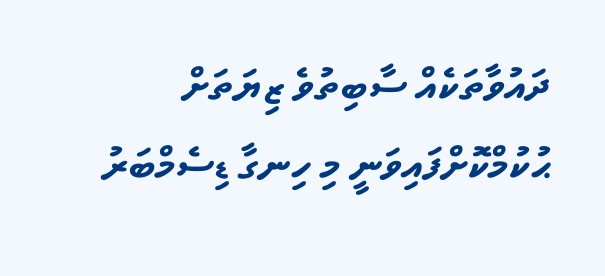ދައުވާތަކެއް ސާބިތުވެ ޒިޔަތަށް ޙުކުމްކޮށްފައިވަނީ މި ހިނގާ ޑިސެމްބަރު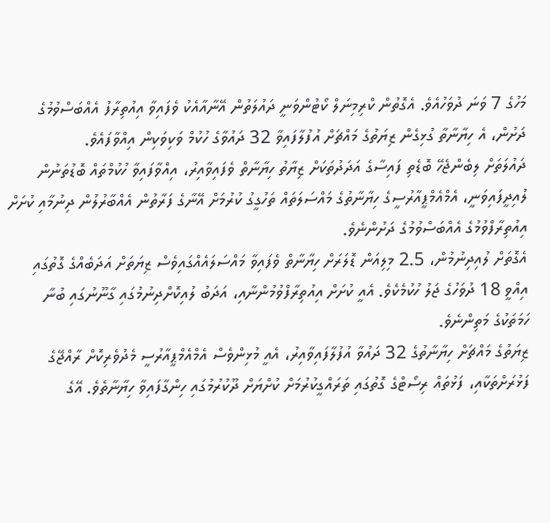މަހުގެ 7 ވަނަ ދުވަހުއެވެ. އެގޮތުން ކްރިމިނަލް ކޯޓުންވަނީ ދައުލަތުން އޭނާއާއެކު ވެފައިވާ އިއުތިރާފު އެއްބަސްވުމުގެ ދަށުން، އެ ހިޔާނާތާ ގުޅިގެން ޒިޔަތުގެ މައްޗަށް އުފުލާފައިވާ 32 ދައުވާގެ ހުކުމް ވަކިވަކިން އިއްވާފައެވެ.
ދައުލަތަށް ލިބެންޖެހޭ ބޮޑެތި ފައިސާގެ އަދަދުތަކަށް ޒިޔާތު ހިޔާނާތް ވެފައިވާއިރު، އިއްވާފައިވާ ހުކުމްތައް ބޮޑުތަނުން ލުއިދީފައިވަނީ، އެމްއެމްޕީއާރުސީގެ ހިޔާނާތުގެ މައްސަލަތައް ތަހުގީގު ކުރުމަށް އޭނާގެ ފަރާތުން އެއްބާރުލުން ދިނުމާއި ކުށަށް އިއުތިރާފްވުމުގެ އެއްބަސްވުމުގެ ދަށުންނެވެ.
އެގޮތަށް ލުއިދިނުމުން، 2.5 މިލިއަން ޑޮލަރަށް ހިޔާނާތް ވެފައިވާ މައްސަލައެއްގައިވެސް ޒިޔަތަށް އަދަބެއްގެ ގޮތުގައި އިއްވީ 18 ދުވަހުގެ ޖަލު ހުކުމެކެވެ. އެއީ ކުށަށް އިއުތިރާފްވުމުންނާއި، އަދަބު ލުއިކޮށްދިނުމުގައި ގާނޫނުގައި ބުނާ ހަމަތަކުގެ މަތިންނެވެ.
ޒިޔަތުގެ މައްޗަށް ހިޔާނާތުގެ 32 ދައުވާ އުފުލާފައިވާއިރު، އެއީ މުޅިންވެސް އެމްއެމްޕީއާރުސީ މެދުވެރިކޮށް ރާއްޖޭގެ ފަޅުރަށްތަކާއި، ފަޅުތައް ރިސޯޓްގެ ގޮތުގައި ތަރައްގީކުރުމަށް ކުށްޔަށް ދޫކުރުމުގައި ހިންގާފައިވާ ހިޔާނާތެވެ. އޭގެ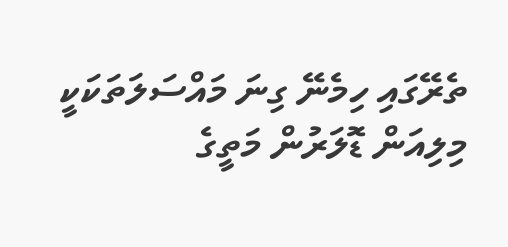ތެރޭގައި ހިމެނޭ ގިނަ މައްސަލަތަކަކީ މިލިއަން ޑޮލަރުން މަތީގެ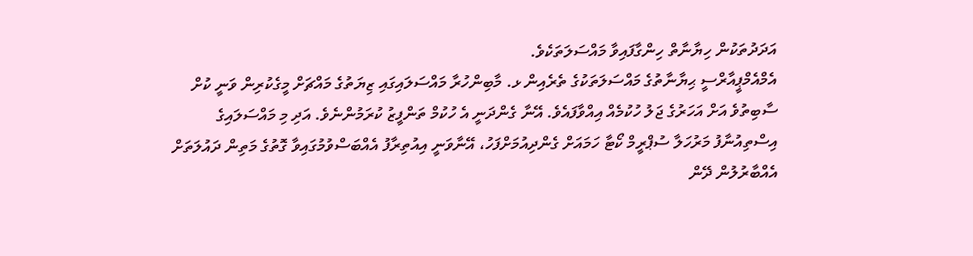އަދަދުތަކުން ހިޔާނާތް ހިންގާފައިވާ މައްސަލަތަކެވެ.
އެމްއެމްޕީއާރްސީ ޙިޔާނާތުގެ މައްސަލަތަކުގެ ތެރެއިން ޅ. މާބިންހުރާ މައްސަލައިގައި ޒިޔަތުގެ މައްޗަށް މީގެކުރިން ވަނީ ކުށް ސާބިތުވެ އަށް އަހަރުގެ ޖަލު ހުކުމެއް އިއްވާފައެވެ. އޭނާ ގެންދަނީ އެ ހުކުމް ތަންފީޒު ކުރަމުންނެވެ. އަދި މި މައްސަލައިގެ އިސްތިއުނާފު މަރުހަލާ ސުޕްރީމް ކޯޓާ ހަމައަށް ގެންދިއުމަށްފަހު، އޭނާވަނީ އިއުތިރާފު އެއްބަސްވުމުގައިވާ ގޮތުގެ މަތިން ދައުލަތަށް އެއްބާރުލުން ދޭން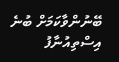ބޭނުންވާކަމަށް ބުނެ އިސްތިއުނާފު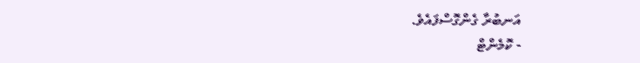އަނބުރާ ގެންގޮސްފައެވެ.
- ކޮމެންޓް